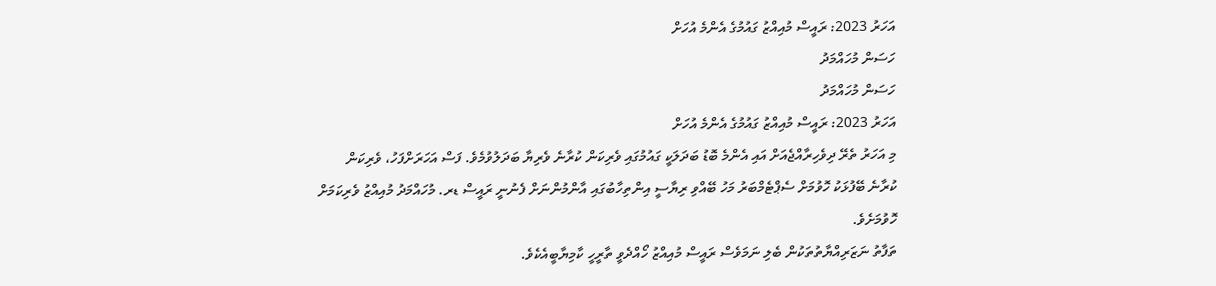އަހަރު 2023: ރައީސް މުއިއްޒު ގައުމުގެ އެންމެ އުހަށް
ހަސަން މުހައްމަދު
ހަސަން މުހައްމަދު
އަހަރު 2023: ރައީސް މުއިއްޒު ގައުމުގެ އެންމެ އުހަށް
މި އަހަރު ތެރޭ ދިވެހިރާއްޖެއަށް އައި އެންމެ ބޮޑު ބަދަލަކީ ގައުމުގައި ވެރިކަން ކުރާނެ ވެރިޔާ ބަދަލުވުމެވެ. ފަސް އަހަރަށްފަހު، ވެރިކަން ކުރާނެ ބޭފުޅަކު ހޮވުމަށް ސެޕްޓެމްބަރު މަހު ބޭއްވި ރިޔާސީ އިންތިހާބުގައި އާންމުންނަށް ފެނުނީ ރައީސް ޑރ. މުހައްމަދު މުއިއްޒު ވެރިކަމަށް ހޮވުމަށެވެ.
ތަފާތު ނަޒަރިއްޔާތުތަކުން ބެލި ނަމަވެސް ރައީސް މުއިއްޒު ހޯއްދެވީ ތާރީހީ ކާމިޔާބީއެކެވެ.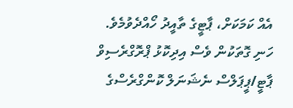އެއް ކަމަކަށް، ޕާޓީގެ ތާއީދު ހޯއްދެވުމެވެ. ހަނި ގޮތަކުން ވެސް އިދިކޮޅު ޕްރޮގްރެސިވް ޕާޓީ/ޕީޕަލްސް ނެޝަނަލް ކޮންގްރެސްގެ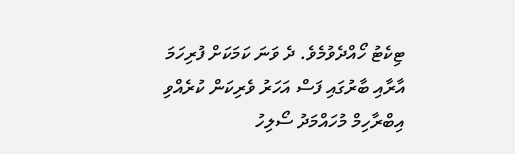ޓިކެޓު ހޯއްދެވުމެވެ. ދެ ވަނަ ކަމަކަށް ފުރިހަމަ އާރާއި ބާރުގައި ފަސް އަހަރު ވެރިކަން ކުރެއްވި އިބްރާހިމް މުހައްމަދު ސޯލިހު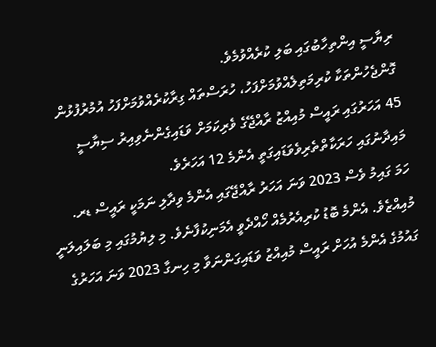ރިޔާސީ އިންތިހާބުގައި ބަލި ކުރެއްވުމެވެ.
ގޮންޖެހުންތަކާ ކުރިމަތިލެއްވުމަށްފަހު، ހުރަސްތައް ގިރާކުރެއްވުމަށްފަހު އުމުރުފުޅުން 45 އަހަރުގައި ރައީސް މުއިއްޒު ރާއްޖޭގެ ވެރިކަމަށް ވަޑައިގެންނެވިއިރު ސިޔާސީ މައިދާނުގައި ހަރަކާތްތެރިވެވަޑައިގަތީ އެންމެ 12 އަހަރެވެ.
ހަމަ ގައިމު ވެސް 2023 ވަނަ އަހަރު ރާއްޖޭގައި އެންމެ ވިދާލި ނަމަކީ ރައީސް ޑރ. މުއިއްޒެވެ. އެންމެ ބޮޑު ކުރިއެރުމެއް ހޯއްދެވީ އެމަނިކުފާނެވެ. މި ލިޔުމުގައި މި ބަލައިލަނީ ގައުމުގެ އެންމެ އުހަށް ރައީސް މުއިއްޒު ވަޑައިގަންނަވާ މި ހިނގާ 2023 ވަނަ އަހަރުގެ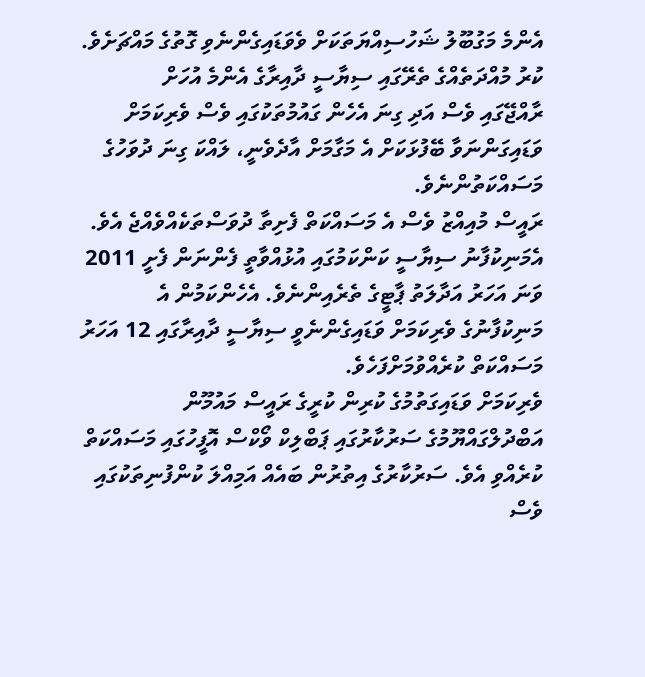އެންމެ މަގުބޫލު ޝަހުސިއްޔަތަކަށް ވެވަޑައިގެންނެވި ގޮތުގެ މައްޗަށެވެ.
ކުރު މުއްދަތެއްގެ ތެރޭގައި ސިޔާސީ ދާއިރާގެ އެންމެ އުހަށް
ރާއްޖޭގައި ވެސް އަދި ގިނަ އެހެން ގައުމުތަކުގައި ވެސް ވެރިކަމަށް ވަޑައިގަންނަވާ ބޭފުޅަކަށް އެ މަގާމަށް އާދެވެނީ، ލައްކަ ގިނަ ދުވަހުގެ މަސައްކަތުންނެވެ.
ރައީސް މުއިއްޒު ވެސް އެ މަސައްކަތް ފެށިތާ ދުވަސްތަކެއްވެއްޖެ އެވެ. އެމަނިކުފާނު ސިޔާސީ ކަންކަމުގައި އުޅުއްވާތީ ފެންނަން ފެށީ 2011 ވަނަ އަހަރު އަދާލަތު ޕާޓީގެ ތެރެއިންނެވެ. އެހެންކަމުން އެ މަނިކުފާނުގެ ވެރިކަމަށް ވަޑައިގެންނެވީ ސިޔާސީ ދާއިރާގައި 12 އަހަރު މަސައްކަތް ކުރެއްވުމަށްފަހެވެ.
ވެރިކަމަށް ވަޑައިގަތުމުގެ ކުރިން ކުރީގެ ރައީސް މައުމޫން އަބްދުލްގައްޔޫމުގެ ސަރުކާރުގައި ޕަބްލިކް ވޯކްސް އޮފީހުގައި މަސައްކަތް ކުރެއްވި އެވެ. ސަރުކާރުގެ އިތުރުން ބައެއް އަމިއްލަ ކުންފުނިތަކުގައި ވެސް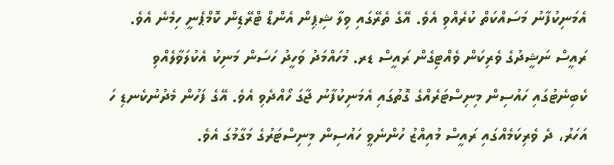އެމަނިކުފާނު މަސައްކަތް ކުރެއްވި އެވެ. އޭގެ ތެރޭގައި ވިލާ ޝިޕިން އެންޑް ޓްރޭޑިން ކޮމްޕެނީ ހިމެނެ އެވެ.
ރައީސް ނަޝީދުގެ ވެރިކަން ވެއްޓިގެން ރައީސް ޑރ. މުހައްމަދު ވަހީދު ހަސަން މަނިކު އެކުލަވާލެއްވި ކެބިނެޓުގައި ހައުސިން މިނިސްޓަރެއްގެ ގޮތުގައި އެމަނިކުފާނު ޖާގަ ހޯއްދެވި އެވެ. އޭގެ ފަހުން މެދުނުކެނޑި ހަ އަހަރު، ދެ ވެރިކަމެއްގައި ރައީސް މުއިއްޒު ހުންނެވީ ހައުސިން މިނިސްޓަރުގެ މަގާމުގަ އެވެ.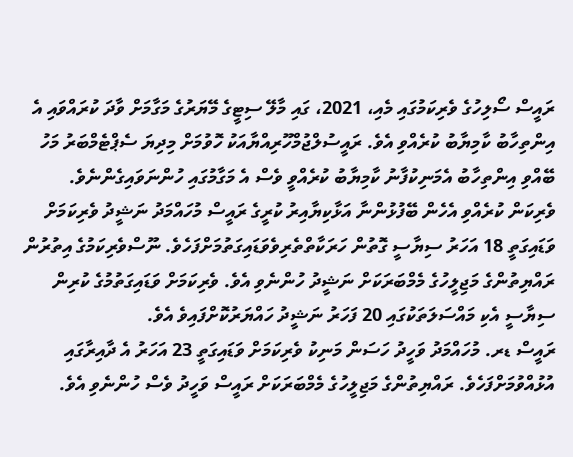ރައީސް ސޯލިހުގެ ވެރިކަމުގައި މެއި، 2021، ގައި މާލޭ ސިޓީގެ މޭޔަރުގެ މަގާމަށް ވާދަ ކުރައްވައި އެ އިންތިހާބު ކާމިޔާބު ކުރެއްވި އެވެ. ރައީސުލްޖުމްހޫރިއްޔާއަކު ހޮވުމަށް މިދިޔަ ސެޕްޓެމްބަރު މަހު ބޭއްވި އިންތިހާބު އެމަނިކުފާނު ކާމިޔާބު ކުރެއްވީ ވެސް އެ މަގާމުގައި ހުންނަވައިގެންނެވެ.
ވެރިކަން ކުރެއްވި އެހެން ބޭފުޅުންނާ އަޅާކިޔާއިރު ކުރީގެ ރައީސް މުހައްމަދު ނަޝީދު ވެރިކަމަށް ވަޑައިގަތީ 18 އަހަރު ސިޔާސީ ގޮތުން ހަރަކާތްތެރިވެވަޑައިގަތުމަށްފަހެވެ. ނޫސްވެރިކަމުގެ އިތުރުން ރައްޔިތުންގެ މަޖިލީހުގެ މެމްބަރަކަށް ނަޝީދު ހުންނެވި އެވެ. ވެރިކަމަށް ވަޑައިގަތުމުގެ ކުރިން ސިޔާސީ އެކި މައްސަލަތަކުގައި 20 ފަހަރު ނަޝީދު ހައްޔަރުކޮށްފައިވެ އެވެ.
ރައީސް ޑރ. މުހައްމަދު ވަހީދު ހަސަން މަނިކު ވެރިކަމަށް ވަޑައިގަތީ 23 އަހަރު އެ ދާއިރާގައި އުޅުއްވުމަށްފަހެވެ. ރައްޔިތުންގެ މަޖިލީހުގެ މެމްބަރަކަށް ރައީސް ވަހީދު ވެސް ހުންނެވި އެވެ.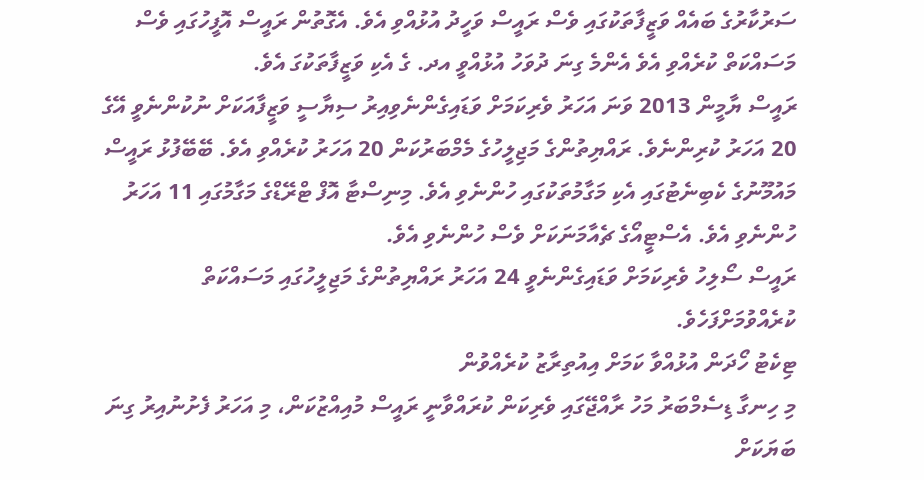ސަރުކާރުގެ ބައެއް ވަޒީފާތަކުގައި ވެސް ރައީސް ވަހީދު އުޅުއްވި އެވެ. އެގޮތުން ރައީސް އޮފީހުގައި ވެސް މަސައްކަތް ކުރެއްވި އެވެ އެންމެ ގިނަ ދުވަހު އުޅުއްވީ އދ. ގެ އެކި ވަޒީފާތަކުގަ އެވެ.
ރައީސް ޔާމީން 2013 ވަނަ އަހަރު ވެރިކަމަށް ވަޑައިގެންނެވިއިރު ސިޔާސީ ވަޒީފާއަކަށް ނުކުންނެވީ އޭގެ 20 އަހަރު ކުރިންނެވެ. ރައްޔިތުންގެ މަޖިލީހުގެ މެމްބަރުކަން 20 އަހަރު ކުރެއްވި އެވެ. ބޭބޭފުޅު ރައީސް މައުމޫނުގެ ކެބިނެޓުގައި އެކި މަގާމުތަކުގައި ހުންނެވި އެވެ. މިނިސްޓާ އޮފް ޓްރޭޑްގެ މަގާމުގައި 11 އަހަރު ހުންނެވި އެވެ. އެސްޓީއޯގެ ޗެއާމަނަކަށް ވެސް ހުންނެވި އެވެ.
ރައީސް ސޯލިހު ވެރިކަމަށް ވަޑައިގެންނެވީ 24 އަހަރު ރައްޔިތުންގެ މަޖިލީހުގައި މަސައްކަތް ކުރެއްވުމަށްފަހެވެ.
ޓިކެޓު ހޯދަން އުޅުއްވާ ކަމަށް އިއުތިރާޒު ކުރެއްވުން
މި ހިނގާ ޑިސެމްބަރު މަހު ރާއްޖޭގައި ވެރިކަން ކުރައްވާނީ ރައީސް މުއިއްޒުކަން، މި އަހަރު ފެށުނުއިރު ގިނަ ބަޔަކަށް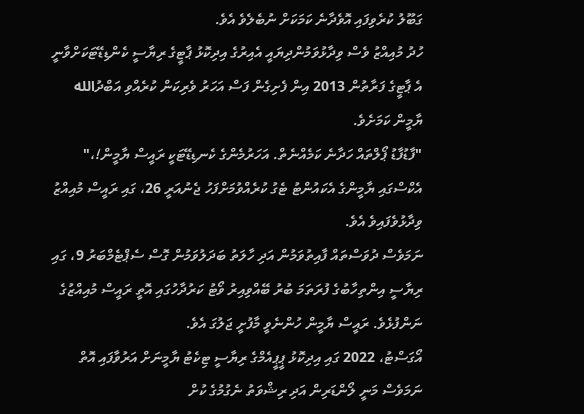ގަބޫލު ކުރެވިފައި އޮވެދާނެ ކަމަކަށް ނުބެލެވެ އެވެ.
ހުދު މުއިއްޒު ވެސް ވިދާޅުވަމުންދިޔައީ އެއިރުގެ އިދިކޮޅު ޕާޓީގެ ރިޔާސީ ކެންޑިޑޭޓަކަށްވާނީ އެ ޕާޓީގެ ފަރާތުން 2013 އިން ފެށިގެން ފަސް އަހަރު ވެރިކަން ކުރެއްވި އަބްދުالله ޔާމީން ކަމަށެވެ.
"ފާޑުފާޑު ޕޯލްތައް ހަދާނެ ކަމެއްނެތް. އަހަރުމެންގެ ކެނޑިޑޭޓަކީ ރައީސް ޔާމީން!،" އެކްސްގައި ޔާމީންގެ އެކައުންޓު ޓެގު ކުރެއްވުމަށްފަހު ޖެނުއަރީ 26، ގައި ރައީސް މުއިއްޒު ވިދާޅުވެފައިވެ އެވެ.
ނަމަވެސް ދުވަސްތައް ފާއިތުވަމުން އަދި ހާލަތު ބަދަލުވަމުން ގޮސް ސެޕްޓެމްބަރު 9، ގައި ރިޔާސީ އިންތިހާބުގެ ފުރަތަމަ ބުރު ބޭއްވިއިރު ވޯޓު ކަރުދާހުގައި އޮތީ ރައީސް މުއިއްޒުގެ ނަންފުޅެވެ. ރައީސް ޔާމީން ހުންނެވީ މާފުށީ ޖަލުގަ އެވެ.
އޯގަސްޓު، 2022 ގައި އިދިކޮޅު ޕީޕީއެމްގެ ރިޔާސީ ޓިކެޓު ޔާމީނަށް އަރުވާފައި އޮތް ނަމަވެސް މަނީ ލޯންޑަރިން އަދި ރިޝްވަތު ނެގުމުގެ ކުށް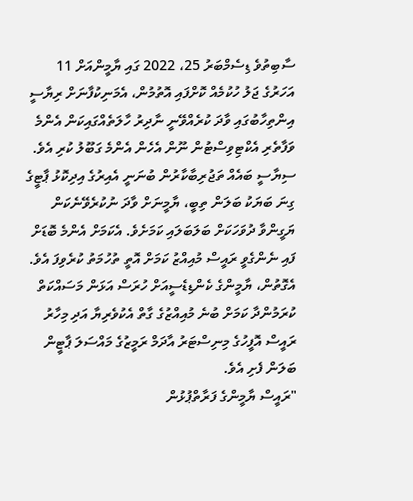ސާބިތުވެ ޑިސެމްބަރު 25، 2022 ގައި ޔާމީންއަށް 11 އަހަރުގެ ޖަލު ހުކުމެއް ކޮށްފައި އޮތުމުން، އެމަނިކުފާނަށް ރިޔާސީ އިންތިހާބުގައި ވާދަ ކުރެއްވޭނީ ނާދިރު ހާލަތެއްގައިކަން އެންމެ ވަފާތެރި އެކްޓިވިސްޓުން ނޫން އެހެން އެންމެ ގަބޫލު ކުރި އެވެ.
ސިޔާސީ ބައެއް ތަޖުރިބާކާރުން ބުނަނީ އެއިރުގެ އިދިކޮޅު ޕާޓީގެ ގިނަ ބަޔަކު ބަލަން ތިބީ، ޔާމީނަށް ވާދަ ނުކުރެވޭނެކަން ޔަގީންވާ ދުވަހަކަށް ބަލަބަލައި ކަމަށެވެ. އެކަމަށް އެންމެ ބޮޑަށް ފައި ނެންގެވީ ރައީސް މުއިއްޒު ކަމަށް އޮތީ ތުހުމަތު ކުރެވިފަ އެވެ. އެގޮތުން، ޔާމީންގެ ކެންޑިޑެސީއަށް ހުރަސް އަޅަން މަސައްކަތް ކުރަމުންދާ ކަމަށް ބުނެ މުއިއްޒުގެ ގާތް އެކުވެރިޔާ އަދި މިހާރު ރައީސް އޮފީހުގެ މިނިސްޓަރު އާދަމް ރަމީޒުގެ މައްސަލަ ޕާޓީން ބަލަން ފެށި އެވެ.
"ރައީސް ޔާމީންގެ ފަރާތްޕުޅުން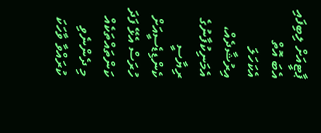ޕާޓީއަށް ލިބިފައި އެބަ އޮތް އެކަހަލަ އިރުޝާދެއް، އެމަނިކުފާނުގެ ރިޔާސީ ކެންޑިޑެސީއަށް ހުރަސް އެޅޭ ފަދަ ކަންތައްތަކެއް މި ދެންނެވި ކުރައްވާ ވާހަކަ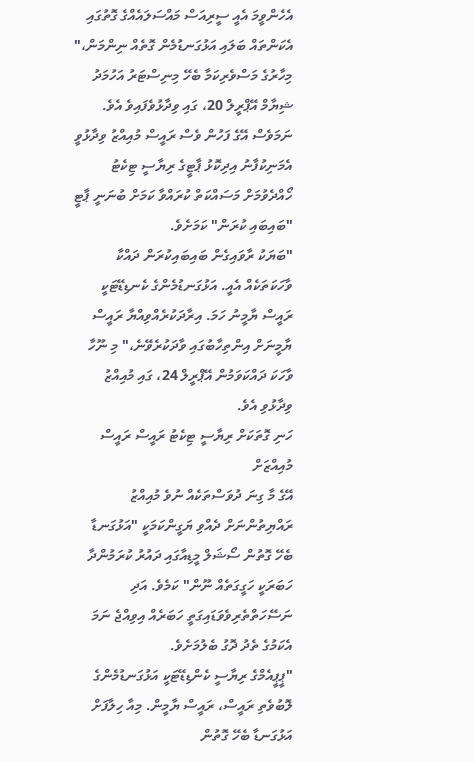އެހެންވީމަ އެއީ ސީރިއަސް މައްސަލައެއްގެ ގޮތުގައި އެކަންތައް ބަލައި އަޅުގަނޑުމެން ގޮތެއް ނިންމަން،" މިހާރުގެ މަސްވެރިކަމާ ބެހޭ މިނިސްޓަރު އަހުމަދު ޝިޔާމް އޭޕްރީލް 20، ގައި ވިދާޅުވެފައިވެ އެވެ.
ނަމަވެސް އޭގެ ފަހުން ވެސް ރައީސް މުއިއްޒު ވިދާޅުވީ އެމަނިކުފާނު އިދިކޮޅު ޕާޓީގެ ރިޔާސީ ޓިކެޓު ހޯއްދެވުމަށް މަސައްކަތް ކުރައްވާ ކަމަށް ބުނަނީ ޕާޓީ "ބައިބައި ކުރަން" ކަމަށެވެ.
"ބަޔަކު ރާވައިގެން ބައިބައިކުރަން ދައްކާ ވާހަކަތަކެއް އެއީ. އަޅުގަނޑުމެންގެ ކެނޑިޑޭޓަކީ ރައީސް ޔާމީނު ހަމަ. އިރާދަކުރެއްވިއްޔާ ރައީސް ޔާމީނަށް އިންތިހާބުގައި ވާދަކުރެވޭނެ،" މި ނޫހާ ވާހަކަ ދައްކަވަމުން އޭޕްރީލް 24، ގައި މުއިއްޒު ވިދާޅުވި އެވެ.
ހަނި ގޮތަކަށް ރިޔާސީ ޓިކެޓު ރައީސް ރައީސް މުއިއްޒަށް
އޭގެ މާ ގިނަ ދުވަސްތަކެއް ނުވެ މުއިއްޒު ރައްޔިތުންނަށް ދެއްވި ޔަގީންކަމަކީ "އަޅުގަނޑާ ބެހޭ ގޮތުން ސޯޝަލް މީޑިއާގައި ދައުރު ކުރަމުންދާ ހަބަރަކީ ހަގީގަތެއް ނޫން" ކަމެވެ. އަދި ނަސޭހަތްތެރިވެވަޑައިގަތީ ހަބަރެއް އިވިއްޖެ ނަމަ އެކަމުގެ ތެދު ދޮގު ބެލުމަށެވެ.
"ޕީޕީއެމްގެ ރިޔާސީ ކެންޑިޑޭޓަކީ އަޅުގަނޑުމެންގެ ލޮބުވެތި ރައީސް، ރައީސް ޔާމީން. މިއާ ހިލާފަށް އަޅުގަނޑާ ބެހޭ ގޮތުން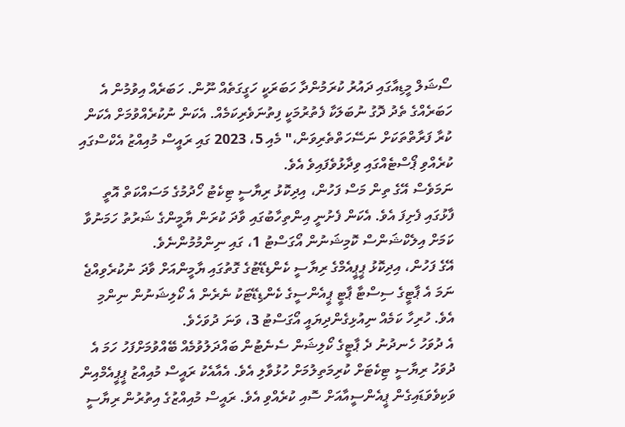ސޯޝަލް މީޑިއާގައި ދައުރު ކުރަމުންދާ ހަބަރަކީ ހަގީގަތެއް ނޫން. ހަބަރެއް އިވުމުން އެ ހަބަރެއްގެ ތެދު ދޮގު ނުބަލަކާ ފެތުރުމަކީ ފިތުނަވެރިކަމެއް. އެކަން ނުކުރެއްވުމަށް އެކަން ކުރާ ފަރާތްތަކަށް ނަސޭހަތްތެރިވަން،" މެއި 5، 2023 ގައި ރައީސް މުއިއްޒު އެކްސްގައި ކުރެއްވި ޕޯސްޓެއްގައި ވިދާޅުވެފައިވެ އެވެ.
ނަމަވެސް އޭގެ ތިން މަސް ފަހުން، އިދިކޮޅު ރިޔާސީ ޓިކެޓު ހޯދުމުގެ މަސައްކަތް އޮތީ ފާޅުގައި ފެށިފަ އެވެ. އެކަން ފެށުނީ އިންތިހާބުގައި ވާދަ ކުރަން ޔާމީންގެ ޝަރުތު ހަމަނުވާ ކަމަށް އިލެކްޝަންސް ކޮމިޝަނުން އޯގަސްޓު 1، ގައި ނިންމުމުންނެވެ.
އޭގެ ފަހުން، އިދިކޮޅު ޕީޕީއެމްގެ ރިޔާސީ ކެންޑިޑޭޓުގެ ގޮތުގައި ޔާމީންއަށް ވާދަ ނުކުރެވިއްޖެ ނަމަ އެ ޕާޓީގެ ސިސްޓާ ޕާޓީ ޕީއެންސީގެ ކެންޑިޑޭޓަކު ނެރެން އެ ކޯލިޝަނުން ނިންމި އެވެ. ހުރިހާ ކަމެއް ނިއުޅިގެންދިޔައީ އޯގަސްޓު 3، ވަނަ ދުވަހެވެ.
އެ ދުވަހު ހެނދުނު ދެ ޕާޓީގެ ކޯލިޝަން ސެނެޓުން ބައްދަލުވުމެއް ބޭއްވުމަށްފަހު ހަމަ އެ ދުވަހު ރިޔާސީ ޓިކެޓަށް ކުރިމަތިލުމަށް ހުޅުވާލި އެވެ. އެއާއެކު ރައީސް މުއިއްޒު ޕީޕީއެމްއިން ވަކިވެވަޑައިގެން ޕީއެންސީއާއަށް ސޮއި ކުރެއްވި އެވެ. ރައީސް މުއިއްޒުގެ އިތުރުން ރިޔާސީ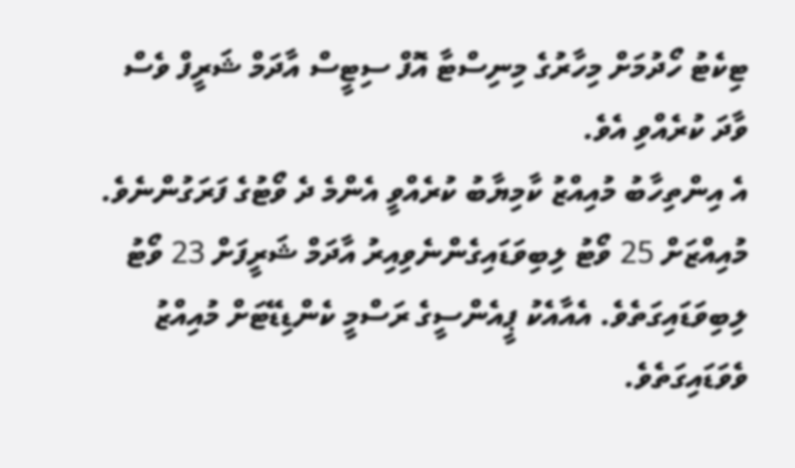ޓިކެޓު ހޯދުމަށް މިހާރުގެ މިނިސްޓާ އޮފް ސިޓީސް އާދަމް ޝަރީފް ވެސް ވާދަ ކުރެއްވި އެވެ.
އެ އިންތިހާބު މުއިއްޒު ކާމިޔާބު ކުރެއްވީ އެންމެ ދެ ވޯޓުގެ ފަރަގުންނެވެ. މުއިއްޒަށް 25 ވޯޓު ލިބިވަޑައިގެންނެވިއިރު އާދަމް ޝަރީފަށް 23 ވޯޓު ލިބިވަޑައިގަތެވެ. އެއާއެކު ޕީއެންސީގެ ރަސްމީ ކެންޑިޑޭޓަށް މުއިއްޒު ވެވަޑައިގަތެވެ.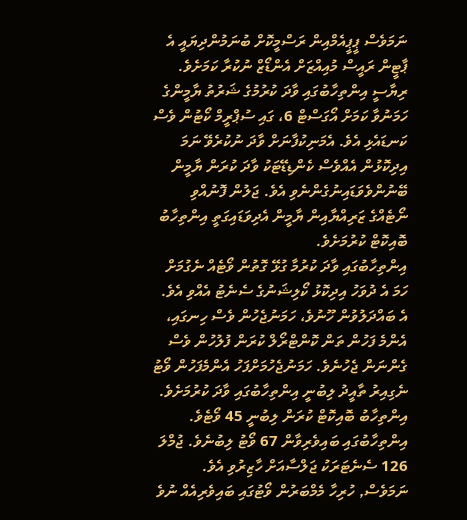ނަމަވެސް ޕީޕީއެމްއިން ރަސްމީކޮށް ބުނަމުންދިޔައީ އެ ޕާޓީން ރައީސް މުއިއްޒަށް އެންޑޯޒް ނުކުރާ ކަމަށެވެ.
ރިޔާސީ އިންތިހާބުގައި ވާދަ ކުރުމުގެ ޝަރުތު ޔާމީންގެ ހަމަނުވާ ކަމަށް އޯގަސްޓް 6، ގައި ސުޕްރީމް ކޯޓުން ވެސް ކަނޑައެޅި އެވެ. އެމަނިކުފާނަށް ވާދަ ނުކުރެވޭ ނަމަ އިދިކޮޅުން އެއްވެސް ކެންޑިޑޭޓަކު ވާދަ ކުރަން ޔާމީން ބޭނުންވެވަޑައިނުގެންނެވި އެވެ. ޖަލުން ފޮނުއްވި ނޯޓެއްގެ ޒަރިއްޔާއިން ޔާމީން އެދިވަޑައިގަތީ އިންތިހާބު ބޮއިކޮޓް ކުރުމަށެވެ.
އިންތިހާބުގައި ވާދަ ކުރުމާ ގުޅޭ ގޮތުން ވޯޓެއް ނެގުމަށް ހަމަ އެ ދުވަހު އިދިކޮޅު ކޯލިޝަނުގެ ސެނެޓު އެއްވި އެވެ. އެ ބައްދަލުވުން ހޫނުވެ، ހަމަނުޖެހުން ވެސް ހިނގައި، އެންމެ ފަހުން ތަން ކޮންޓްރޯލް ކުރަން ފުލުހުން ވެސް ގެންނަން ޖެހުނެވެ. ހަމަނުޖެހުމަށްފަހު އެންމެފަހުން ވޯޓު ނެގިއިރު ތާއީދު ލިބުނީ އިންތިހާބުގައި ވާދަ ކުރުމަށެވެ.
އިންތިހާބު ބޮއިކޮޓް ކުރަން ލިބުނީ 45 ވޯޓެވެ. އިންތިހާބުގައި ބައިވެރިވާން 67 ވޯޓު ލިބުނެވެ. ޖުމްލަ 126 ސެނެޓަރަކު ޖަލްސާއަށް ހާޒިރުވި އެވެ. ނަމަވެސް, ހުރިހާ މެމްބަރުން ވޯޓުގައި ބައިވެރިއެއް ނުވެ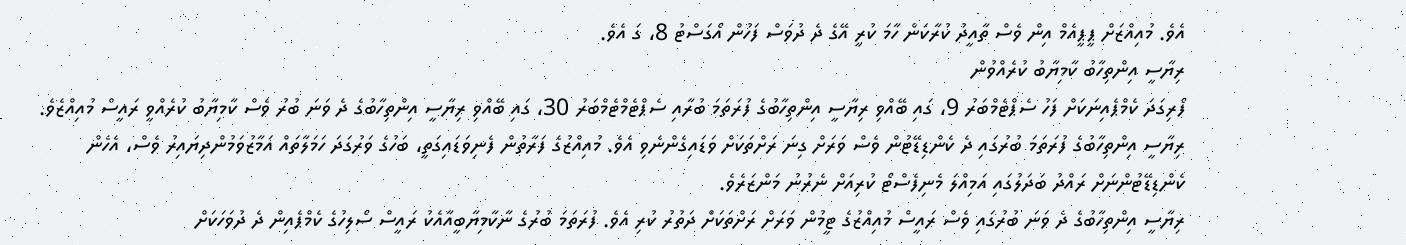އެވެ. މުއިއްޒަށް ޕީޕީއެމް އިން ވެސް ތާއީދު ކުރާކަން ހާމަ ކުރީ އޭގެ ދެ ދުވަސް ފަހުން އޯގަސްޓު 8، ގަ އެވެ.
ރިޔާސީ އިންތިހާބު ކާމިޔާބު ކުރެއްވުން
ފޯރިގަދަ ކެމްޕެއިނަކަށް ފަހު ސެޕްޓެމްބަރު 9، ގައި ބޭއްވި ރިޔާސީ އިންތިހާބުގެ ފުރަތަމަ ބުރާއި ސެޕްޓެމްޓެމްބަރު 30، ގައި ބޭއްވި ރިޔާސީ އިންތިހާބުގެ ދެ ވަނަ ބުރު ވެސް ކާމިޔާބު ކުރެއްވީ ރައީސް މުއިއްޒެވެ.
ރިޔާސީ އިންތިހާބުގެ ފުރަތަމަ ބުރުގައި ދެ ކެންޑިޑޭޓުން ވެސް ވަރަށް ގިނަ ރަށްތަކަށް ވަޑައިގެންނެވި އެވެ. މުއިއްޒުގެ ފަރާތުން ފެނިވަޑައިގަތީ، ބަހުގެ ވަރުގަދަ ހަމަލާތައް އަމާޒުވަމުންދިޔައިރު ވެސް، އެހެން ކެންޑިޑޭޓުންނަށް ރައްދު ބަދަލުގައި އަމިއްލަ މެނިފެސްޓޯ ކުރިއަށް ނެރުނު މަންޒަރެވެ.
ރިޔާސީ އިންތިހާބުގެ ދެ ވަނަ ބުރުގައި ވެސް ރައީސް މުއިއްޒުގެ ޓީމުން ވަރަށް ރަށްތަކަށް ދަތުރު ކުރި އެވެ. ފުރަތަމަ ބުރުގެ ނާކާމިޔާބީއާއެކު ރައީސް ސޯލިހުގެ ކެމްޕެއިން ދެ ދުވަހަކަށް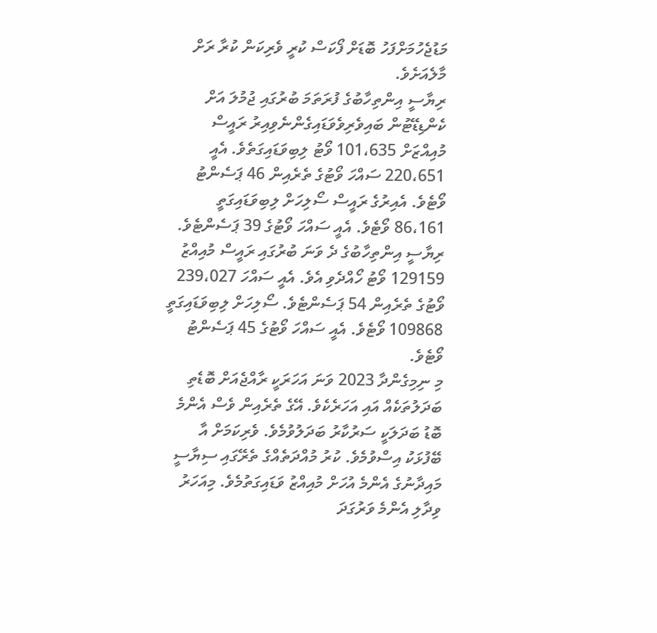މަޑުޖެހުމަށްފަހު ބޮޑަށް ފޯކަސް ކުރީ ވެރިކަން ކުރާ ރަށް މާލެއަށެވެ.
ރިޔާސީ އިންތިހާބުގެ ފުރަތަމަ ބުރުގައި ޖުމުލަ އަށް ކެންޑިޑޭޓުން ބައިވެރިވެވަޑައިގެންނެވިއިރު ރައީސް މުއިއްޒަށް 101،635 ވޯޓު ލިބިވަޑައިގަތެވެ. އެއީ 220،651 ސައްހަ ވޯޓުގެ ތެރެއިން 46 ޕަސެންޓު ވޯޓެވެ. އެއިރުގެ ރައީސް ސޯލިހަށް ލިބިވަޑައިގަތީ 86،161 ވޯޓެވެ. އެއީ ސައްހަ ވޯޓުގެ 39 ޕަސެންޓެވެ.
ރިޔާސީ އިންތިހާބުގެ ދެ ވަނަ ބުރުގައި ރައީސް މުއިއްޒު 129159 ވޯޓު ހޯއްދެވި އެވެ. އެއީ ސައްހަ 239،027 ވޯޓުގެ ތެރެއިން 54 ޕަސެންޓެވެ. ސޯލިހަށް ލިބިވަޑައިގަތީ 109868 ވޯޓެވެ. އެއީ ސައްހަ ވޯޓުގެ 45 ޕަސެންޓު ވޯޓެވެ.
މި ނިމިގެންދާ 2023 ވަނަ އަހަރަކީ ރާއްޖެއަށް ބޮޑެތި ބަދަލުތަކެއް އައި އަހަރެކެވެ. އޭގެ ތެރެއިން ވެސް އެންމެ ބޮޑު ބަދަލަކީ ސަރުކާރު ބަދަލުވުމެވެ. ވެރިކަމަށް އާ ބޭފުޅަކު އިސްވުމެވެ. ކުރު މުއްދަތެއްގެ ތެރޭގައި ސިޔާސީ މައިދާނުގެ އެންމެ އުހަށް މުއިއްޒު ވަޑައިގަތުމެވެ. މިއަހަރު ވިދާލި އެންމެ ވަރުގަދަ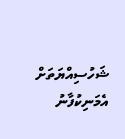ޝަހުސިއްޔަތަށް އެމަނިކުފާނު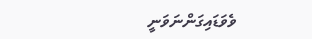ވެވަޑައިގަންނަވަނީ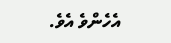އެހެންވެ އެވެ.